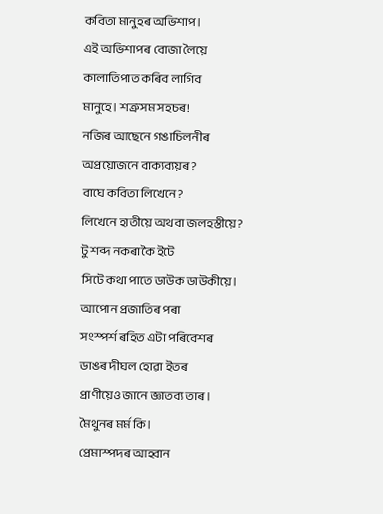কবিতা মানুহৰ অভিশাপ।
এই অভিশাপৰ বোজা লৈয়ে
কালাতিপাত কৰিব লাগিব
মানুহে। শত্ৰুসম সহচৰ!
নজিৰ আছেনে গঙাচিলনীৰ
অপ্ৰয়োজনে বাক্যব্যয়ৰ?
বাঘে কবিতা লিখেনে?
লিখেনে হাতীয়ে অথবা জলহস্তীয়ে?
টু শব্দ নকৰাকৈ ইটে
সিটে কথা পাতে ডাউক ডাউকীয়ে।
আপোন প্রজাতিৰ পৰা
সংস্পর্শ ৰহিত এটা পৰিবেশৰ
ডাঙৰ দীঘল হোৱা ইতৰ
প্রাণীয়েও জানে জ্ঞাতব্য তাৰ।
মৈথুনৰ মর্ম কি।
প্ৰেমাস্পদৰ আহ্বান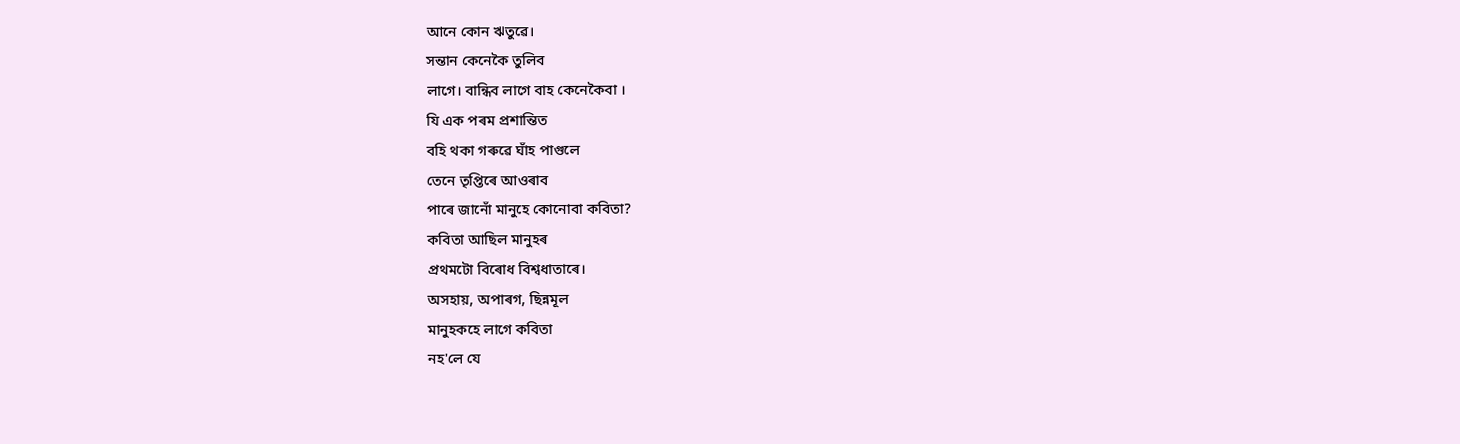আনে কোন ঋতুৱে।
সন্তান কেনেকৈ তুলিব
লাগে। বান্ধিব লাগে বাহ কেনেকৈবা ।
যি এক পৰম প্ৰশান্তিত
বহি থকা গৰুৱে ঘাঁহ পাগুলে
তেনে তৃপ্তিৰে আওৰাব
পাৰে জানোঁ মানুহে কোনোবা কবিতা?
কবিতা আছিল মানুহৰ
প্ৰথমটো বিৰোধ বিশ্বধাতাৰে।
অসহায়, অপাৰগ, ছিন্নমূল
মানুহকহে লাগে কবিতা
নহ'লে যে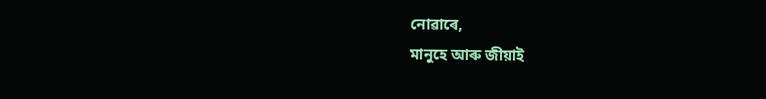নোৱাৰে,
মানুহে আৰু জীয়াই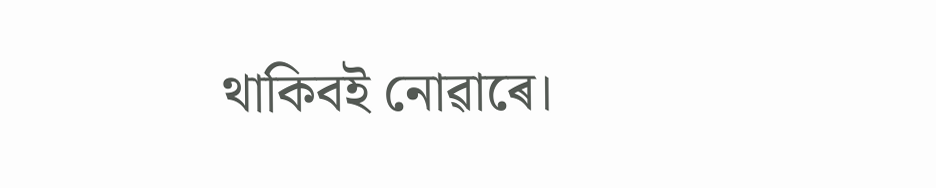থাকিবই নোৱাৰে।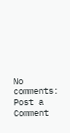No comments:
Post a Comment